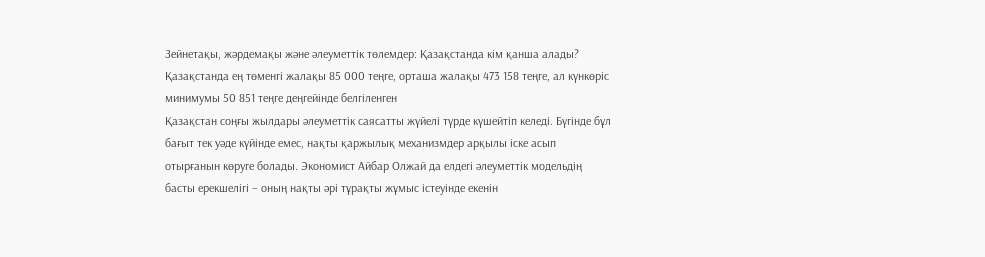Зейнетақы, жәрдемақы және әлеуметтік төлемдер: Қазақстанда кім қанша алады?
Қазақстанда ең төменгі жалақы 85 000 теңге, орташа жалақы 473 158 теңге, ал күнкөріс минимумы 50 851 теңге деңгейінде белгіленген
Қазақстан соңғы жылдары әлеуметтік саясатты жүйелі түрде күшейтіп келеді. Бүгінде бұл бағыт тек уәде күйінде емес, нақты қаржылық механизмдер арқылы іске асып отырғанын көруге болады. Экономист Айбар Олжай да елдегі әлеуметтік модельдің басты ерекшелігі – оның нақты әрі тұрақты жұмыс істеуінде екенін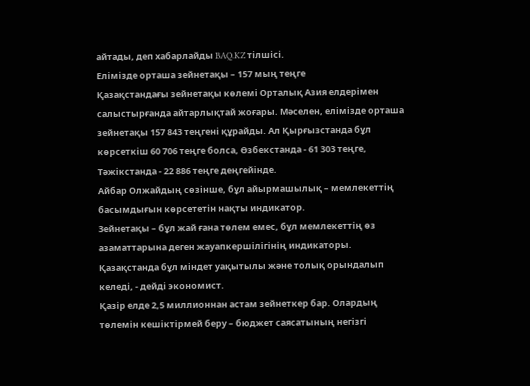айтады, деп хабарлайды BAQ.KZ тілшісі.
Елімізде орташа зейнетақы – 157 мың теңге
Қазақстандағы зейнетақы көлемі Орталық Азия елдерімен салыстырғанда айтарлықтай жоғары. Мәселен, елімізде орташа зейнетақы 157 843 теңгені құрайды. Ал Қырғызстанда бұл көрсеткіш 60 706 теңге болса, Өзбекстанда - 61 303 теңге, Тәжікстанда - 22 886 теңге деңгейінде.
Айбар Олжайдың сөзінше, бұл айырмашылық – мемлекеттің басымдығын көрсететін нақты индикатор.
Зейнетақы – бұл жай ғана төлем емес, бұл мемлекеттің өз азаматтарына деген жауапкершілігінің индикаторы. Қазақстанда бұл міндет уақытылы және толық орындалып келеді, - дейді экономист.
Қазір елде 2,5 миллионнан астам зейнеткер бар. Олардың төлемін кешіктірмей беру – бюджет саясатының негізгі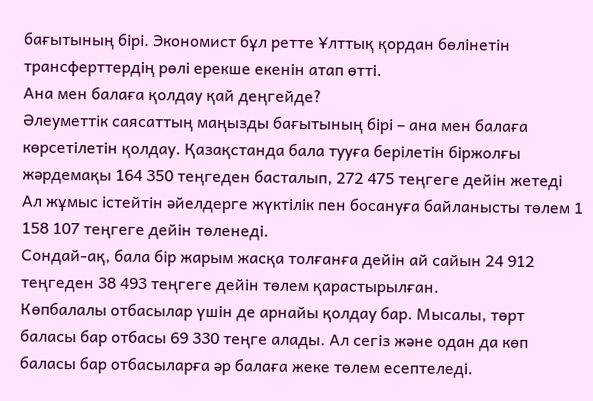бағытының бірі. Экономист бұл ретте Ұлттық қордан бөлінетін трансферттердің рөлі ерекше екенін атап өтті.
Ана мен балаға қолдау қай деңгейде?
Әлеуметтік саясаттың маңызды бағытының бірі – ана мен балаға көрсетілетін қолдау. Қазақстанда бала тууға берілетін біржолғы жәрдемақы 164 350 теңгеден басталып, 272 475 теңгеге дейін жетеді Ал жұмыс істейтін әйелдерге жүктілік пен босануға байланысты төлем 1 158 107 теңгеге дейін төленеді.
Сондай-ақ, бала бір жарым жасқа толғанға дейін ай сайын 24 912 теңгеден 38 493 теңгеге дейін төлем қарастырылған.
Көпбалалы отбасылар үшін де арнайы қолдау бар. Мысалы, төрт баласы бар отбасы 69 330 теңге алады. Ал сегіз және одан да көп баласы бар отбасыларға әр балаға жеке төлем есептеледі.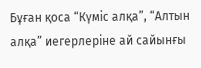Бұған қоса “Күміс алқа”, “Алтын алқа” иегерлеріне ай сайынғы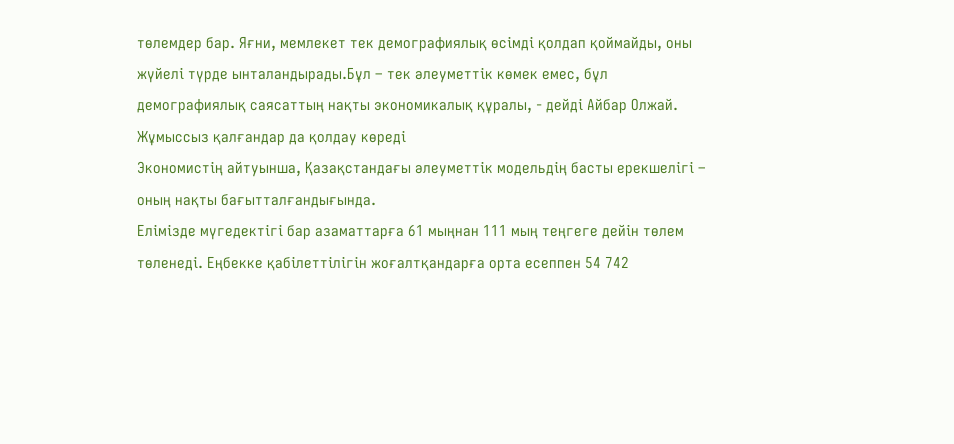төлемдер бар. Яғни, мемлекет тек демографиялық өсімді қолдап қоймайды, оны жүйелі түрде ынталандырады.Бұл – тек әлеуметтік көмек емес, бұл демографиялық саясаттың нақты экономикалық құралы, - дейді Айбар Олжай.
Жұмыссыз қалғандар да қолдау көреді
Экономистің айтуынша, Қазақстандағы әлеуметтік модельдің басты ерекшелігі – оның нақты бағытталғандығында.
Елімізде мүгедектігі бар азаматтарға 61 мыңнан 111 мың теңгеге дейін төлем төленеді. Еңбекке қабілеттілігін жоғалтқандарға орта есеппен 54 742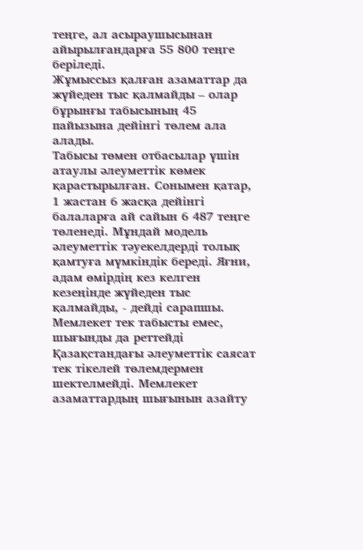теңге, ал асыраушысынан айырылғандарға 55 800 теңге беріледі.
Жұмыссыз қалған азаматтар да жүйеден тыс қалмайды – олар бұрынғы табысының 45 пайызына дейінгі төлем ала алады.
Табысы төмен отбасылар үшін атаулы әлеуметтік көмек қарастырылған. Сонымен қатар, 1 жастан 6 жасқа дейінгі балаларға ай сайын 6 487 теңге төленеді. Мұндай модель әлеуметтік тәуекелдерді толық қамтуға мүмкіндік береді. Яғни, адам өмірдің кез келген кезеңінде жүйеден тыс қалмайды, - дейді сарапшы.
Мемлекет тек табысты емес, шығынды да реттейді
Қазақстандағы әлеуметтік саясат тек тікелей төлемдермен шектелмейді. Мемлекет азаматтардың шығынын азайту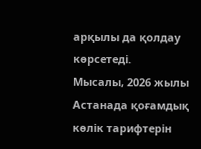арқылы да қолдау көрсетеді.
Мысалы, 2026 жылы Астанада қоғамдық көлік тарифтерін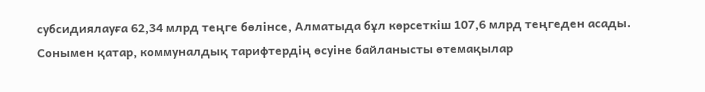субсидиялауға 62,34 млрд теңге бөлінсе, Алматыда бұл көрсеткіш 107,6 млрд теңгеден асады. Сонымен қатар, коммуналдық тарифтердің өсуіне байланысты өтемақылар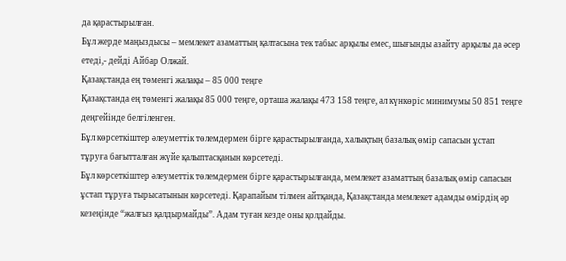да қарастырылған.
Бұл жерде маңыздысы – мемлекет азаматтың қалтасына тек табыс арқылы емес, шығынды азайту арқылы да әсер етеді,- дейді Айбар Олжай.
Қазақстанда ең төменгі жалақы – 85 000 теңге
Қазақстанда ең төменгі жалақы 85 000 теңге, орташа жалақы 473 158 теңге, ал күнкөріс минимумы 50 851 теңге деңгейінде белгіленген.
Бұл көрсеткіштер әлеуметтік төлемдермен бірге қарастырылғанда, халықтың базалық өмір сапасын ұстап тұруға бағытталған жүйе қалыптасқанын көрсетеді.
Бұл көрсеткіштер әлеуметтік төлемдермен бірге қарастырылғанда, мемлекет азаматтың базалық өмір сапасын ұстап тұруға тырысатынын көрсетеді. Қарапайым тілмен айтқанда, Қазақстанда мемлекет адамды өмірдің әр кезеңінде “жалғыз қалдырмайды”. Адам туған кезде оны қолдайды.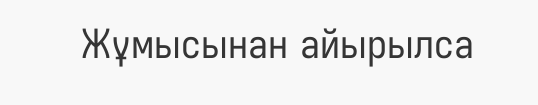Жұмысынан айырылса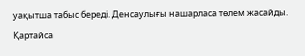уақытша табыс береді. Денсаулығы нашарласа төлем жасайды. Қартайса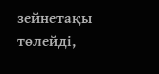зейнетақы төлейді,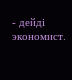- дейді экономист.